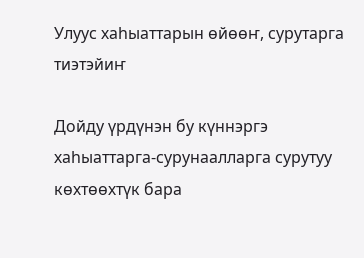Улуус хаһыаттарын өйөөҥ, сурутарга тиэтэйиҥ

Дойду үрдүнэн бу күннэргэ хаһыаттарга-сурунаалларга сурутуу көхтөөхтүк бара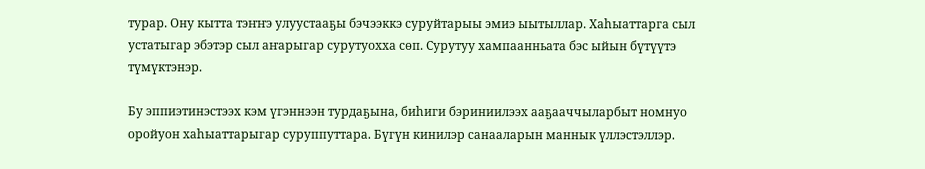турар. Ону кытта тэҥҥэ улуустааҕы бэчээккэ суруйтарыы эмиэ ыытыллар. Хаһыаттарга сыл устатыгар эбэтэр сыл аҥарыгар сурутуохха сөп. Сурутуу хампаанньата бэс ыйын бүтүүтэ түмүктэнэр.

Бу эппиэтинэстээх кэм үгэннээн турдаҕына, биһиги бэриниилээх ааҕааччыларбыт номнуо оройуон хаһыаттарыгар суруппуттара. Бүгүн кинилэр санааларын маннык үллэстэллэр.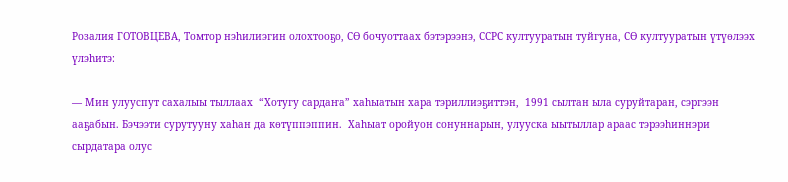Розалия ГОТОВЦЕВА, Томтор нэһилиэгин олохтооҕо, СӨ бочуоттаах бэтэрээнэ, ССРС култууратын туйгуна, СӨ култууратын үтүөлээх үлэһитэ:

— Мин улууспут сахалыы тыллаах  “Хотугу сардаҥа” хаһыатын хара тэриллиэҕиттэн,  1991 сылтан ыла суруйтаран, сэргээн ааҕабын. Бэчээти сурутууну хаһан да көтүппэппин.  Хаһыат оройуон сонуннарын, улууска ыытыллар араас тэрээһиннэри сырдатара олус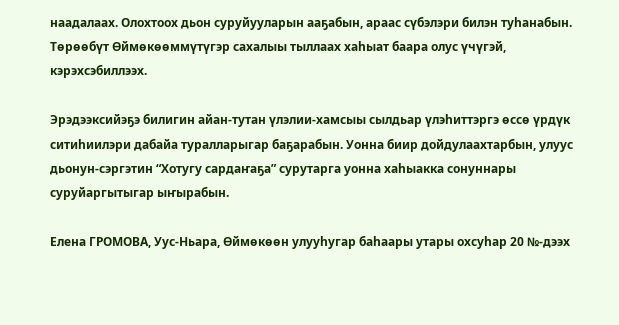наадалаах. Олохтоох дьон суруйууларын ааҕабын, араас сүбэлэри билэн туһанабын. Төрөөбүт Өймөкөөммүтүгэр сахалыы тыллаах хаһыат баара олус үчүгэй, кэрэхсэбиллээх.

Эрэдээксийэҕэ билигин айан-тутан үлэлии-хамсыы сылдьар үлэһиттэргэ өссө үрдүк ситиһиилэри дабайа туралларыгар баҕарабын. Уонна биир дойдулаахтарбын, улуус дьонун-сэргэтин “Хотугу сардаҥаҕа” сурутарга уонна хаһыакка сонуннары суруйаргытыгар ыҥырабын.

Елена ГРОМОВА, Уус-Ньара, Өймөкөөн улууһугар баһаары утары охсуһар 20 №-дээх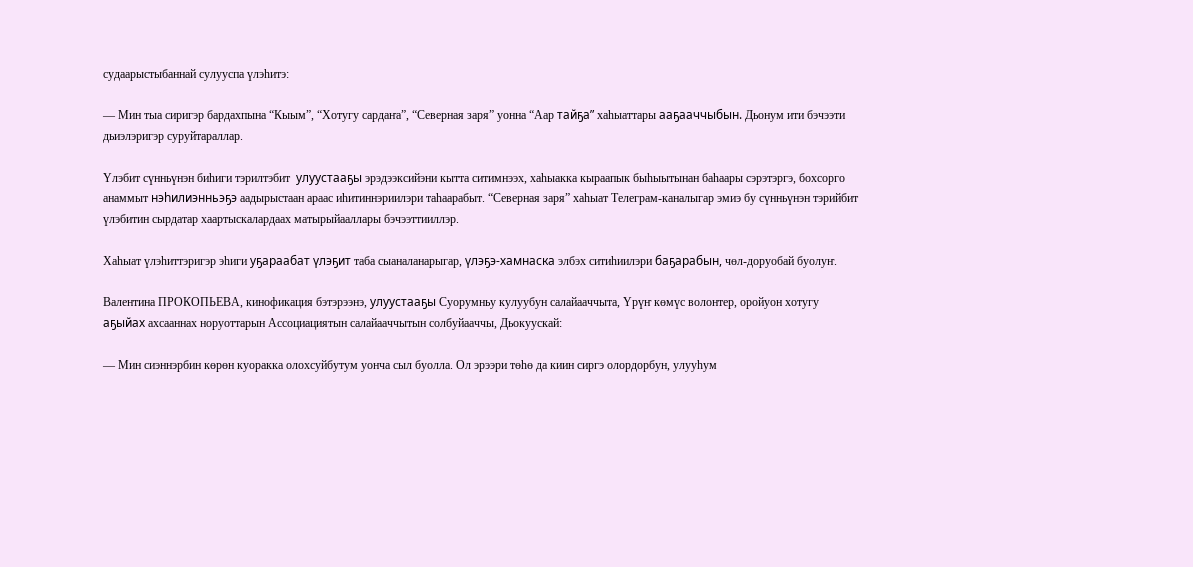судаарыстыбаннай сулууспа үлэһитэ:

— Мин тыа сиригэр бардахпына “Кыым”, “Хотугу сардаҥа”, “Северная заря” уонна “Аар тайҕа” хаһыаттары ааҕааччыбын. Дьонум ити бэчээти дьиэлэригэр суруйтараллар.

Үлэбит сүнньүнэн биһиги тэрилтэбит  улуустааҕы эрэдээксийэни кытта ситимнээх, хаһыакка кыраапык быһыытынан баһаары сэрэтэргэ, бохсорго анаммыт нэһилиэнньэҕэ аадырыстаан араас иһитиннэриилэри таһаарабыт. “Северная заря” хаһыат Телеграм-каналыгар эмиэ бу сүнньүнэн тэрийбит үлэбитин сырдатар хаартыскалардаах матырыйааллары бэчээттииллэр.

Хаһыат үлэһиттэригэр эһиги уҕараабат үлэҕит таба сыаналанарыгар, үлэҕэ-хамнаска элбэх ситиһиилэри баҕарабын, чөл-доруобай буолуҥ.

Валентина ПРОКОПЬЕВА, кинофикация бэтэрээнэ, улуустааҕы Суорумньу кулуубун салайааччыта, Үрүҥ көмүс волонтер, оройуон хотугу аҕыйах ахсааннах норуоттарын Ассоциациятын салайааччытын солбуйааччы, Дьокуускай:

— Мин сиэннэрбин көрөн куоракка олохсуйбутум уонча сыл буолла. Ол эрээри төһө да киин сиргэ олордорбун, улууһум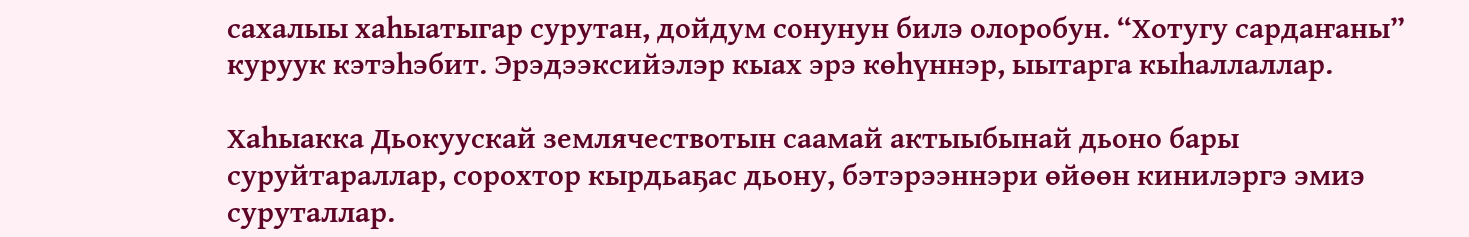сахалыы хаһыатыгар сурутан, дойдум сонунун билэ олоробун. “Хотугу сардаҥаны” куруук кэтэһэбит. Эрэдээксийэлэр кыах эрэ көһүннэр, ыытарга кыһаллаллар.

Хаһыакка Дьокуускай землячествотын саамай актыыбынай дьоно бары суруйтараллар, сорохтор кырдьаҕас дьону, бэтэрээннэри өйөөн кинилэргэ эмиэ суруталлар.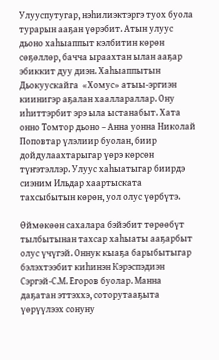Улууспутугар, нэһилиэктэргэ туох буола турарын ааҕан үөрэбит. Атын улуус дьоно хаһыаппыт кэлбитин көрөн сөҕөллөр, бачча ыраахтан ылан ааҕар эбиккит дуу диэн. Хаһыаппытын Дьокуускайга  «Хомус» атыы-эргиэн киинигэр аҕалан хааллараллар. Ону иһиттэрбит эрэ ыла ыстанабыт. Хата онно Томтор дьоно – Анна уонна Николай Поповтар үлэлиир буолан, биир дойдулаахтарыгар үөрэ көрсөн түҥэтэллэр. Улуус хаһыатыгар биирдэ сиэним Ильдар хаартыската тахсыбытын көрөн, уол олус үөрбүтэ.

Өймөкөөн сахалара бэйэбит төрөөбүт тылбытынан тахсар хаһыаты ааҕарбыт олус үчүгэй. Оннук кыаҕа барыбытыгар бэлэхтээбит киһинэн Кэрэспэдиэн Сэргэй-С.М. Егоров буолар. Манна даҕатан эттэххэ, соторутааҕыта үөрүүлээх сонуну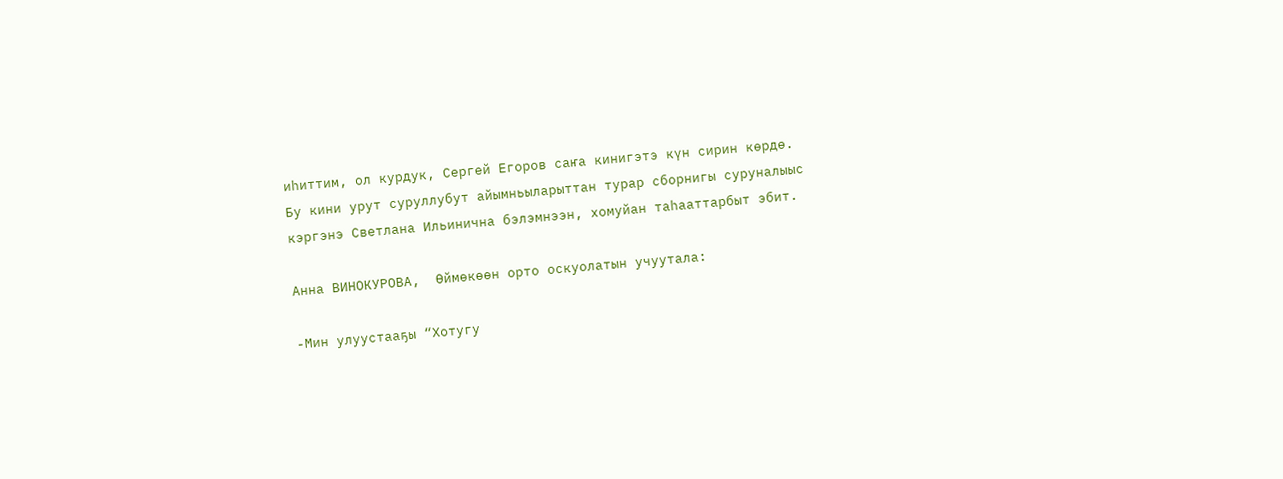иһиттим, ол курдук, Сергей Егоров саҥа кинигэтэ күн сирин көрдө. Бу кини урут суруллубут айымньыларыттан турар сборнигы суруналыыс кэргэнэ Светлана Ильинична бэлэмнээн, хомуйан таһааттарбыт эбит.

Анна ВИНОКУРОВА,  Өймөкөөн орто оскуолатын учуутала:

-Мин улуустааҕы “Хотугу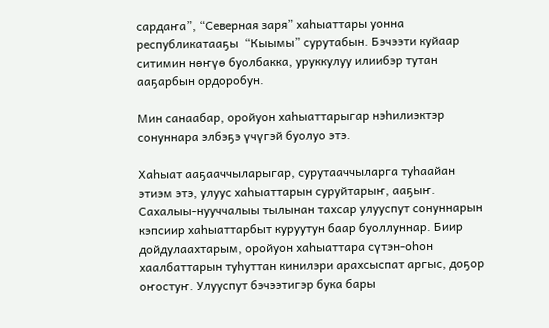сардаҥа”, “Северная заря” хаһыаттары уонна республикатааҕы  “Кыымы” сурутабын. Бэчээти куйаар ситимин нөҥүө буолбакка, уруккулуу илиибэр тутан ааҕарбын ордоробун.

Мин санаабар, оройуон хаһыаттарыгар нэһилиэктэр сонуннара элбэҕэ үчүгэй буолуо этэ.

Хаһыат ааҕааччыларыгар, сурутааччыларга туһаайан этиэм этэ, улуус хаһыаттарын суруйтарыҥ, ааҕыҥ. Сахалыы-нууччалыы тылынан тахсар улууспут сонуннарын кэпсиир хаһыаттарбыт куруутун баар буоллуннар. Биир дойдулаахтарым, оройуон хаһыаттара сүтэн-оһон хаалбаттарын туһуттан кинилэри арахсыспат аргыс, доҕор оҥостуҥ. Улууспут бэчээтигэр бука бары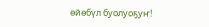өйөбүл буолуоҕуҥ!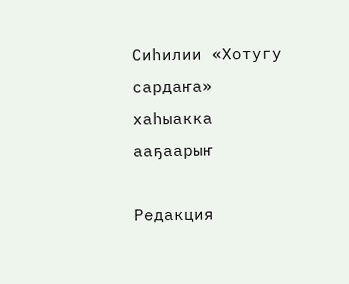Сиһилии «Хотугу сардаҥа» хаһыакка ааҕаарыҥ

Редакция